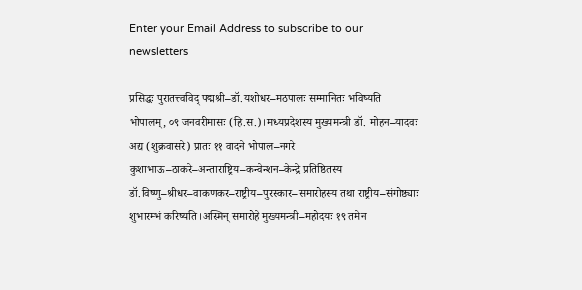Enter your Email Address to subscribe to our newsletters

प्रसिद्धः पुरातत्त्वविद् पद्मश्री–डॉ.यशोधर–मठपालः सम्मानितः भविष्यति
भोपालम्, ०९ जनवरीमासः (हि.स.)।मध्यप्रदेशस्य मुख्यमन्त्री डॉ. मोहन–यादवः अद्य (शुक्रवासरे) प्रातः ११ वादने भोपाल–नगरे कुशाभाऊ–ठाकरे–अन्ताराष्ट्रिय–कन्वेन्शन–केन्द्रे प्रतिष्ठितस्य डॉ.विष्णु–श्रीधर–वाकणकर–राष्ट्रीय–पुरस्कार–समारोहस्य तथा राष्ट्रीय–संगोष्ठ्याः शुभारम्भं करिष्यति।अस्मिन् समारोहे मुख्यमन्त्री–महोदयः १९ तमेन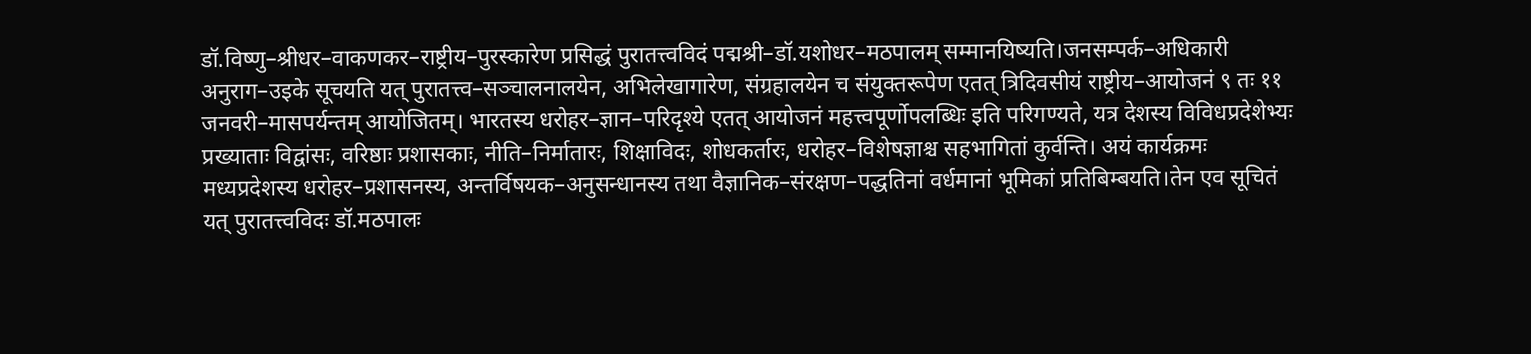डॉ.विष्णु–श्रीधर–वाकणकर–राष्ट्रीय–पुरस्कारेण प्रसिद्धं पुरातत्त्वविदं पद्मश्री–डॉ.यशोधर–मठपालम् सम्मानयिष्यति।जनसम्पर्क–अधिकारी अनुराग–उइके सूचयति यत् पुरातत्त्व–सञ्चालनालयेन, अभिलेखागारेण, संग्रहालयेन च संयुक्तरूपेण एतत् त्रिदिवसीयं राष्ट्रीय–आयोजनं ९ तः ११ जनवरी–मासपर्यन्तम् आयोजितम्। भारतस्य धरोहर–ज्ञान–परिदृश्ये एतत् आयोजनं महत्त्वपूर्णोपलब्धिः इति परिगण्यते, यत्र देशस्य विविधप्रदेशेभ्यः प्रख्याताः विद्वांसः, वरिष्ठाः प्रशासकाः, नीति–निर्मातारः, शिक्षाविदः, शोधकर्तारः, धरोहर–विशेषज्ञाश्च सहभागितां कुर्वन्ति। अयं कार्यक्रमः मध्यप्रदेशस्य धरोहर–प्रशासनस्य, अन्तर्विषयक–अनुसन्धानस्य तथा वैज्ञानिक–संरक्षण–पद्धतिनां वर्धमानां भूमिकां प्रतिबिम्बयति।तेन एव सूचितं यत् पुरातत्त्वविदः डॉ.मठपालः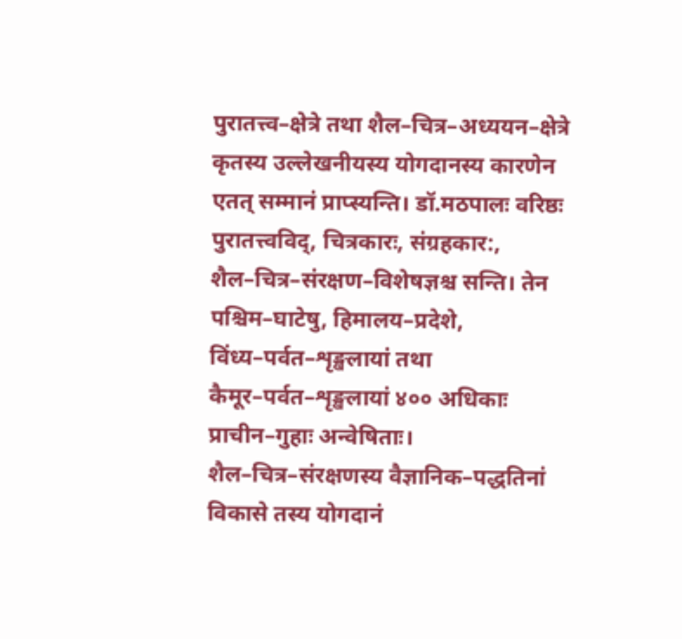पुरातत्त्व–क्षेत्रे तथा शैल–चित्र–अध्ययन–क्षेत्रे कृतस्य उल्लेखनीयस्य योगदानस्य कारणेन एतत् सम्मानं प्राप्स्यन्ति। डॉ.मठपालः वरिष्ठः पुरातत्त्वविद्, चित्रकारः, संग्रहकार:, शैल–चित्र–संरक्षण–विशेषज्ञश्च सन्ति। तेन पश्चिम–घाटेषु, हिमालय–प्रदेशे, विंध्य–पर्वत–शृङ्खलायां तथा कैमूर–पर्वत–शृङ्खलायां ४०० अधिकाः प्राचीन–गुहाः अन्वेषिताः। शैल–चित्र–संरक्षणस्य वैज्ञानिक–पद्धतिनां विकासे तस्य योगदानं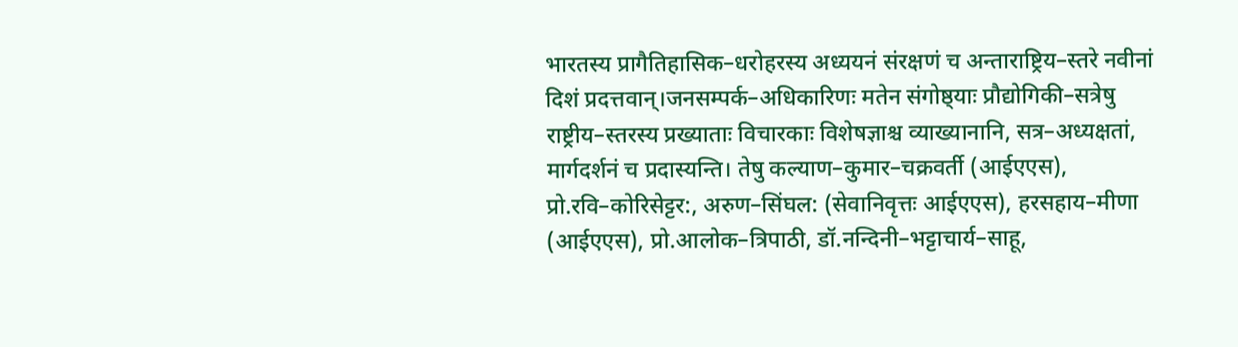भारतस्य प्रागैतिहासिक–धरोहरस्य अध्ययनं संरक्षणं च अन्ताराष्ट्रिय–स्तरे नवीनां दिशं प्रदत्तवान्।जनसम्पर्क–अधिकारिणः मतेन संगोष्ठ्याः प्रौद्योगिकी–सत्रेषु राष्ट्रीय–स्तरस्य प्रख्याताः विचारकाः विशेषज्ञाश्च व्याख्यानानि, सत्र–अध्यक्षतां, मार्गदर्शनं च प्रदास्यन्ति। तेषु कल्याण–कुमार–चक्रवर्ती (आईएएस), प्रो.रवि–कोरिसेट्टर:, अरुण–सिंघल: (सेवानिवृत्तः आईएएस), हरसहाय–मीणा (आईएएस), प्रो.आलोक–त्रिपाठी, डॉ.नन्दिनी–भट्टाचार्य–साहू,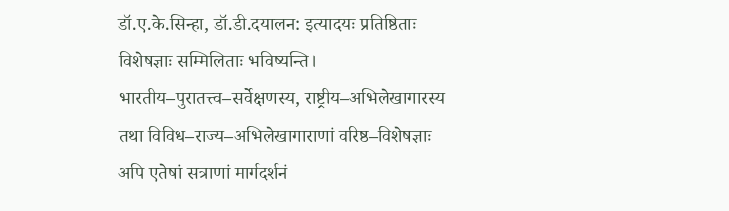डॉ.ए.के.सिन्हा, डॉ.डी.दयालन: इत्यादयः प्रतिष्ठिताः विशेषज्ञाः सम्मिलिताः भविष्यन्ति। भारतीय–पुरातत्त्व–सर्वेक्षणस्य, राष्ट्रीय–अभिलेखागारस्य तथा विविध–राज्य–अभिलेखागाराणां वरिष्ठ–विशेषज्ञाः अपि एतेषां सत्राणां मार्गदर्शनं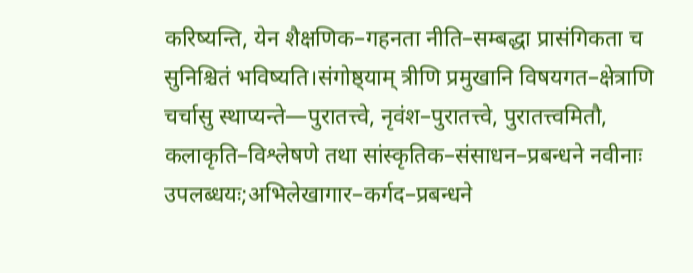करिष्यन्ति, येन शैक्षणिक–गहनता नीति–सम्बद्धा प्रासंगिकता च सुनिश्चितं भविष्यति।संगोष्ठ्याम् त्रीणि प्रमुखानि विषयगत–क्षेत्राणि चर्चासु स्थाप्यन्ते—पुरातत्त्वे, नृवंश–पुरातत्त्वे, पुरातत्त्वमितौ, कलाकृति–विश्लेषणे तथा सांस्कृतिक–संसाधन–प्रबन्धने नवीनाः उपलब्धयः;अभिलेखागार–कर्गद–प्रबन्धने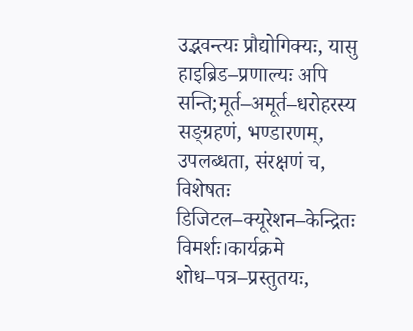उद्भवन्त्यः प्रौद्योगिक्यः, यासु हाइब्रिड–प्रणाल्यः अपि सन्ति;मूर्त–अमूर्त–धरोहरस्य सङ्ग्रहणं, भण्डारणम्, उपलब्धता, संरक्षणं च, विशेषतः डिजिटल–क्यूरेशन–केन्द्रितः विमर्शः।कार्यक्रमे शोध–पत्र–प्रस्तुतयः,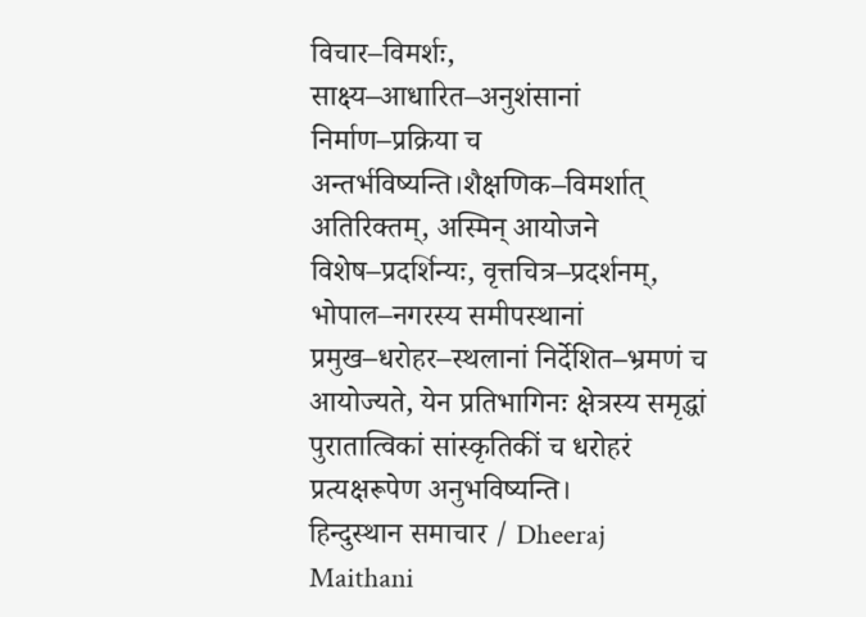विचार–विमर्शः, साक्ष्य–आधारित–अनुशंसानां निर्माण–प्रक्रिया च अन्तर्भविष्यन्ति।शैक्षणिक–विमर्शात् अतिरिक्तम्, अस्मिन् आयोजने विशेष–प्रदर्शिन्यः, वृत्तचित्र–प्रदर्शनम्, भोपाल–नगरस्य समीपस्थानां प्रमुख–धरोहर–स्थलानां निर्देशित–भ्रमणं च आयोज्यते, येन प्रतिभागिनः क्षेत्रस्य समृद्धां पुरातात्विकां सांस्कृतिकीं च धरोहरं प्रत्यक्षरूपेण अनुभविष्यन्ति।
हिन्दुस्थान समाचार / Dheeraj Maithani